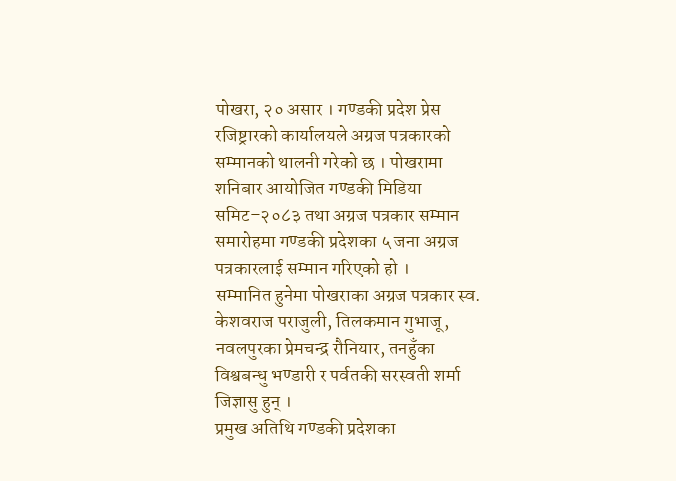पोखरा, २० असार । गण्डकी प्रदेश प्रेस रजिष्ट्रारको कार्यालयले अग्रज पत्रकारको सम्मानको थालनी गरेको छ । पोखरामा शनिबार आयोजित गण्डकी मिडिया समिट–२०८३ तथा अग्रज पत्रकार सम्मान समारोहमा गण्डकी प्रदेशका ५ जना अग्रज पत्रकारलाई सम्मान गरिएको हो ।
सम्मानित हुनेमा पोखराका अग्रज पत्रकार स्व. केशवराज पराजुली, तिलकमान गुभाजू, नवलपुरका प्रेमचन्द्र रौनियार, तनहुँका विश्वबन्धु भण्डारी र पर्वतकी सरस्वती शर्मा जिज्ञासु हुन् ।
प्रमुख अतिथि गण्डकी प्रदेशका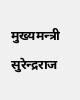मुख्यमन्त्री सुरेन्द्रराज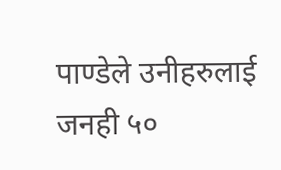पाण्डेले उनीहरुलाई जनही ५०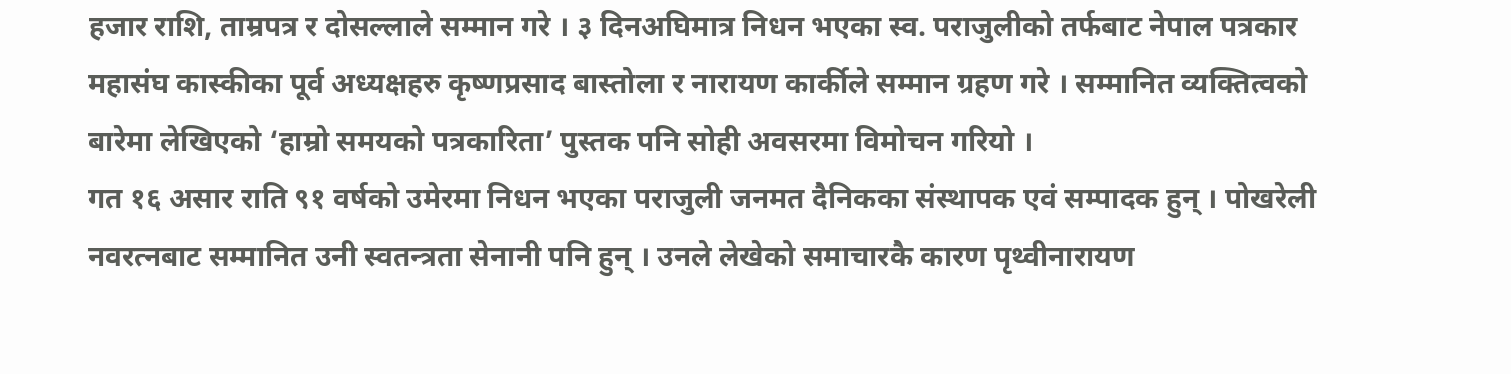हजार राशि, ताम्रपत्र र दोसल्लाले सम्मान गरे । ३ दिनअघिमात्र निधन भएका स्व. पराजुलीको तर्फबाट नेपाल पत्रकार महासंघ कास्कीका पूर्व अध्यक्षहरु कृष्णप्रसाद बास्तोला र नारायण कार्कीले सम्मान ग्रहण गरे । सम्मानित व्यक्तित्वको बारेमा लेखिएको ‘हाम्रो समयको पत्रकारिता’ पुस्तक पनि सोही अवसरमा विमोचन गरियो ।
गत १६ असार राति ९१ वर्षको उमेरमा निधन भएका पराजुली जनमत दैनिकका संस्थापक एवं सम्पादक हुन् । पोखरेली नवरत्नबाट सम्मानित उनी स्वतन्त्रता सेनानी पनि हुन् । उनले लेखेको समाचारकै कारण पृथ्वीनारायण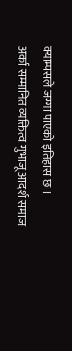क्याम्पसले जग्गा पाएको इतिहास छ ।
अर्का सम्मानित व्यक्तित्व गुभाजू आदर्श समाज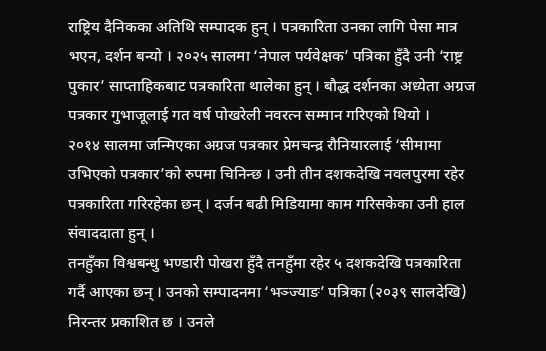राष्ट्रिय दैनिकका अतिथि सम्पादक हुन् । पत्रकारिता उनका लागि पेसा मात्र भएन, दर्शन बन्यो । २०२५ सालमा ‘नेपाल पर्यवेक्षक’ पत्रिका हुँदै उनी ‘राष्ट्र पुकार’ साप्ताहिकबाट पत्रकारिता थालेका हुन् । बौद्ध दर्शनका अध्येता अग्रज पत्रकार गुभाजूलाई गत वर्ष पोखरेली नवरत्न सम्मान गरिएको थियो ।
२०१४ सालमा जन्मिएका अग्रज पत्रकार प्रेमचन्द्र रौनियारलाई ‘सीमामा उभिएको पत्रकार’को रुपमा चिनिन्छ । उनी तीन दशकदेखि नवलपुरमा रहेर पत्रकारिता गरिरहेका छन् । दर्जन बढी मिडियामा काम गरिसकेका उनी हाल संवाददाता हुन् ।
तनहुँका विश्वबन्धु भण्डारी पोखरा हुँदै तनहुँमा रहेर ५ दशकदेखि पत्रकारिता गर्दै आएका छन् । उनको सम्पादनमा ‘भञ्ज्याङ’ पत्रिका (२०३९ सालदेखि) निरन्तर प्रकाशित छ । उनले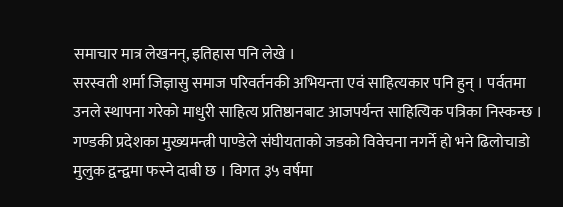समाचार मात्र लेखनन्, इतिहास पनि लेखे ।
सरस्वती शर्मा जिज्ञासु समाज परिवर्तनकी अभियन्ता एवं साहित्यकार पनि हुन् । पर्वतमा उनले स्थापना गरेको माधुरी साहित्य प्रतिष्ठानबाट आजपर्यन्त साहित्यिक पत्रिका निस्कन्छ ।
गण्डकी प्रदेशका मुख्यमन्त्री पाण्डेले संघीयताको जडको विवेचना नगर्ने हो भने ढिलोचाडो मुलुक द्वन्द्वमा फस्ने दाबी छ । विगत ३५ वर्षमा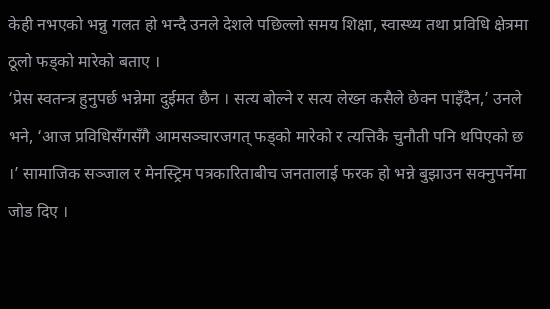केही नभएको भन्नु गलत हो भन्दै उनले देशले पछिल्लो समय शिक्षा, स्वास्थ्य तथा प्रविधि क्षेत्रमा ठूलो फड्को मारेको बताए ।
‘प्रेस स्वतन्त्र हुनुपर्छ भन्नेमा दुईमत छैन । सत्य बोल्ने र सत्य लेख्न कसैले छेक्न पाइँदैन,’ उनले भने, ‘आज प्रविधिसँगसँगै आमसञ्चारजगत् फड्को मारेको र त्यत्तिकै चुनौती पनि थपिएको छ ।’ सामाजिक सञ्जाल र मेनस्ट्रिम पत्रकारिताबीच जनतालाई फरक हो भन्ने बुझाउन सक्नुपर्नेमा जोड दिए ।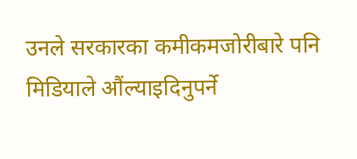उनले सरकारका कमीकमजोरीबारे पनि मिडियाले औंल्याइदिनुपर्ने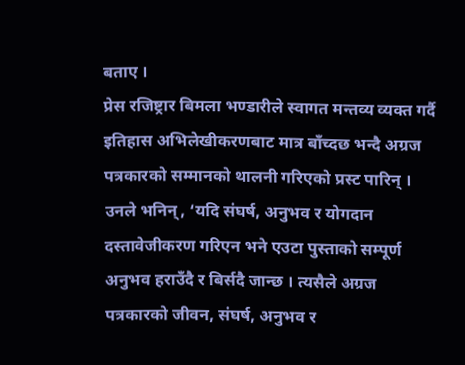बताए ।
प्रेस रजिष्ट्रार बिमला भण्डारीले स्वागत मन्तव्य व्यक्त गर्दै इतिहास अभिलेखीकरणबाट मात्र बाँच्दछ भन्दै अग्रज पत्रकारको सम्मानको थालनी गरिएको प्रस्ट पारिन् । उनले भनिन्, ‘यदि संघर्ष, अनुभव र योगदान दस्तावेजीकरण गरिएन भने एउटा पुस्ताको सम्पूर्ण अनुभव हराउँदै र बिर्सदै जान्छ । त्यसैले अग्रज पत्रकारको जीवन, संघर्ष, अनुभव र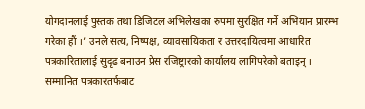योगदानलाई पुस्तक तथा डिजिटल अभिलेखका रुपमा सुरक्षित गर्ने अभियान प्रारम्भ गरेका हौं ।’ उनले सत्य, निष्पक्ष, व्यावसायिकता र उत्तरदायित्वमा आधारित पत्रकारितालाई सुदृढ बनाउन प्रेस रजिष्ट्रारको कार्यालय लागिपरेको बताइन् ।
सम्मानित पत्रकारतर्फबाट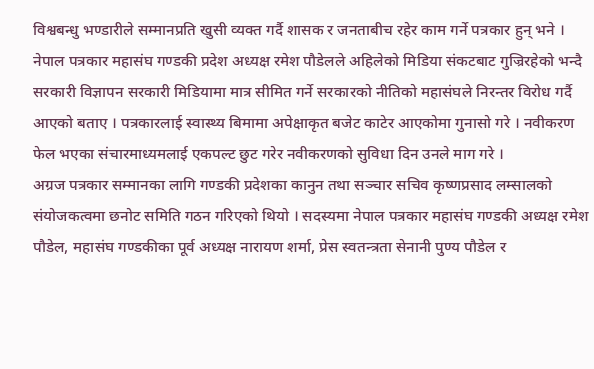विश्वबन्धु भण्डारीले सम्मानप्रति खुसी व्यक्त गर्दै शासक र जनताबीच रहेर काम गर्ने पत्रकार हुन् भने ।
नेपाल पत्रकार महासंघ गण्डकी प्रदेश अध्यक्ष रमेश पौडेलले अहिलेको मिडिया संकटबाट गुज्रिरहेको भन्दै सरकारी विज्ञापन सरकारी मिडियामा मात्र सीमित गर्ने सरकारको नीतिको महासंघले निरन्तर विरोध गर्दै आएको बताए । पत्रकारलाई स्वास्थ्य बिमामा अपेक्षाकृत बजेट काटेर आएकोमा गुनासो गरे । नवीकरण फेल भएका संचारमाध्यमलाई एकपल्ट छुट गरेर नवीकरणको सुविधा दिन उनले माग गरे ।
अग्रज पत्रकार सम्मानका लागि गण्डकी प्रदेशका कानुन तथा सञ्चार सचिव कृष्णप्रसाद लम्सालको संयोजकत्वमा छनोट समिति गठन गरिएको थियो । सदस्यमा नेपाल पत्रकार महासंघ गण्डकी अध्यक्ष रमेश पौडेल, महासंघ गण्डकीका पूर्व अध्यक्ष नारायण शर्मा, प्रेस स्वतन्त्रता सेनानी पुण्य पौडेल र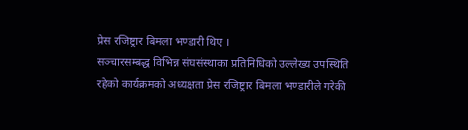प्रेस रजिष्ट्रार बिमला भण्डारी थिए ।
सञ्चारसम्बद्ध विभिन्न संघसंस्थाका प्रतिनिधिको उल्लेख्य उपस्थिति रहेको कार्यक्रमको अध्यक्षता प्रेस रजिष्ट्रार बिमला भण्डारीले गरेकी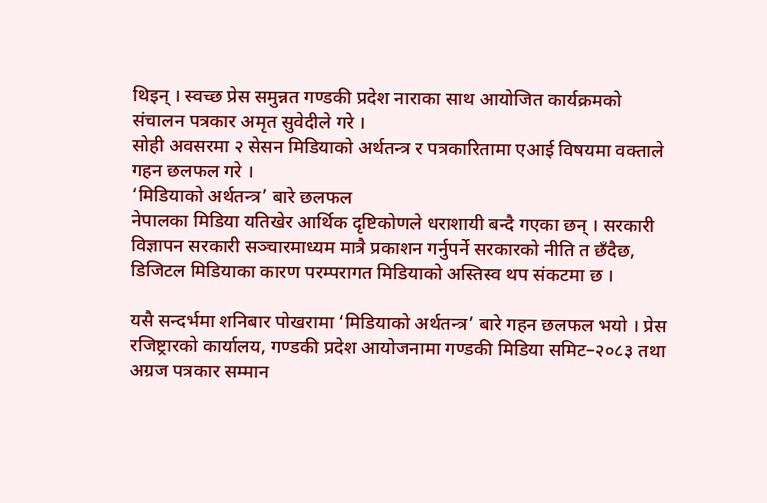थिइन् । स्वच्छ प्रेस समुन्नत गण्डकी प्रदेश नाराका साथ आयोजित कार्यक्रमको संचालन पत्रकार अमृत सुवेदीले गरे ।
सोही अवसरमा २ सेसन मिडियाको अर्थतन्त्र र पत्रकारितामा एआई विषयमा वक्ताले गहन छलफल गरे ।
‘मिडियाको अर्थतन्त्र’ बारे छलफल
नेपालका मिडिया यतिखेर आर्थिक दृष्टिकोणले धराशायी बन्दै गएका छन् । सरकारी विज्ञापन सरकारी सञ्चारमाध्यम मात्रै प्रकाशन गर्नुपर्ने सरकारको नीति त छँदैछ, डिजिटल मिडियाका कारण परम्परागत मिडियाको अस्तिस्व थप संकटमा छ ।

यसै सन्दर्भमा शनिबार पोखरामा ‘मिडियाको अर्थतन्त्र’ बारे गहन छलफल भयो । प्रेस रजिष्ट्रारको कार्यालय, गण्डकी प्रदेश आयोजनामा गण्डकी मिडिया समिट–२०८३ तथा अग्रज पत्रकार सम्मान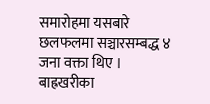समारोहमा यसबारे छलफलमा सञ्चारसम्बद्ध ४ जना वक्ता थिए ।
बाह्रखरीका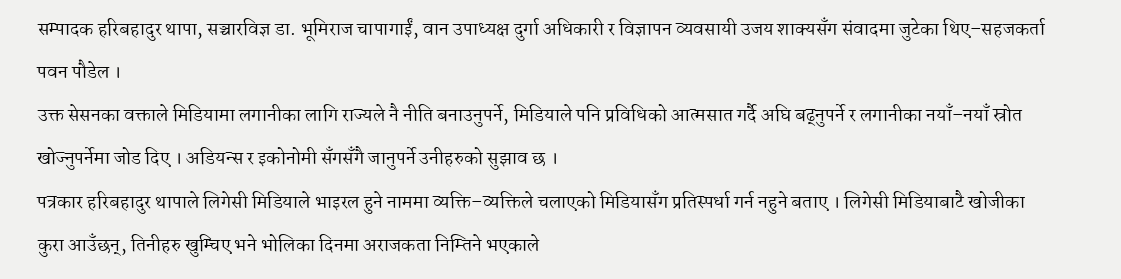सम्पादक हरिबहादुर थापा, सञ्चारविज्ञ डा. भूमिराज चापागाईं, वान उपाध्यक्ष दुर्गा अधिकारी र विज्ञापन व्यवसायी उजय शाक्यसँग संवादमा जुटेका थिए–सहजकर्ता पवन पौडेल ।
उक्त सेसनका वक्ताले मिडियामा लगानीका लागि राज्यले नै नीति बनाउनुपर्ने, मिडियाले पनि प्रविधिको आत्मसात गर्दै अघि बढ्नुपर्ने र लगानीका नयाँ–नयाँ स्रोत खोज्नुपर्नेमा जोड दिए । अडियन्स र इकोनोमी सँगसँगै जानुपर्ने उनीहरुको सुझाव छ ।
पत्रकार हरिबहादुर थापाले लिगेसी मिडियाले भाइरल हुने नाममा व्यक्ति–व्यक्तिले चलाएको मिडियासँग प्रतिस्पर्धा गर्न नहुने बताए । लिगेसी मिडियाबाटै खोजीका कुरा आउँछन्, तिनीहरु खुम्चिए भने भोलिका दिनमा अराजकता निम्तिने भएकाले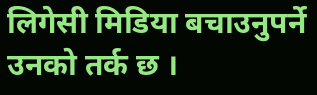लिगेसी मिडिया बचाउनुपर्ने उनको तर्क छ ।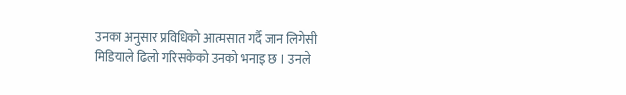उनका अनुसार प्रविधिको आत्मसात गर्दै जान लिगेसी मिडियाले ढिलो गरिसकेको उनको भनाइ छ । उनले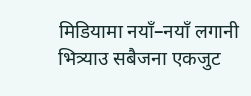मिडियामा नयाँ–नयाँ लगानी भित्र्याउ सबैजना एकजुट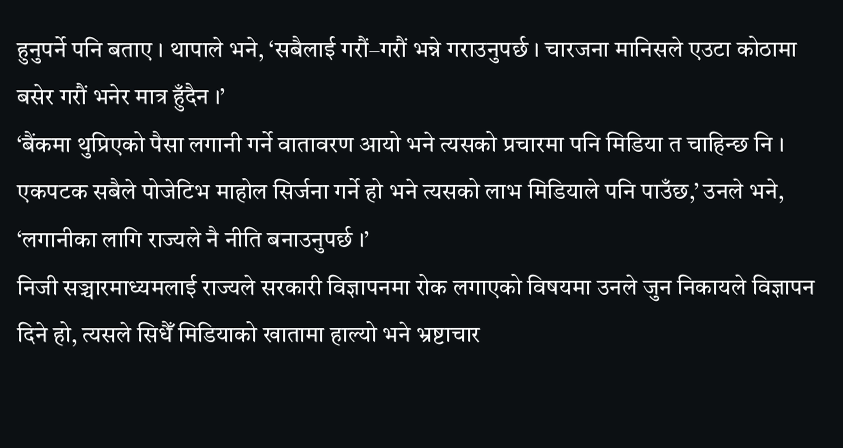हुनुपर्ने पनि बताए । थापाले भने, ‘सबैलाई गरौं–गरौं भन्ने गराउनुपर्छ । चारजना मानिसले एउटा कोठामा बसेर गरौं भनेर मात्र हुँदैन ।’
‘बैंकमा थुप्रिएको पैसा लगानी गर्ने वातावरण आयो भने त्यसको प्रचारमा पनि मिडिया त चाहिन्छ नि । एकपटक सबैले पोजेटिभ माहोल सिर्जना गर्ने हो भने त्यसको लाभ मिडियाले पनि पाउँछ,’ उनले भने, ‘लगानीका लागि राज्यले नै नीति बनाउनुपर्छ ।’
निजी सञ्चारमाध्यमलाई राज्यले सरकारी विज्ञापनमा रोक लगाएको विषयमा उनले जुन निकायले विज्ञापन दिने हो, त्यसले सिधैँ मिडियाको खातामा हाल्यो भने भ्रष्टाचार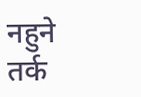नहुने तर्क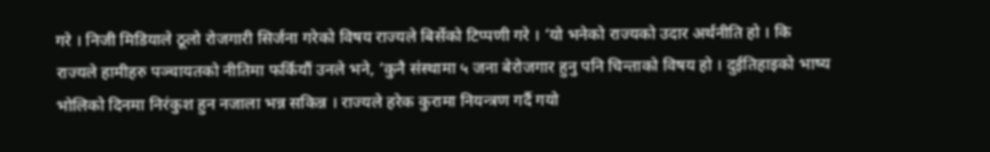गरे । निजी मिडियाले ठूलो रोजगारी सिर्जना गरेको विषय राज्यले बिर्सेको टिप्पणी गरे । ‘यो भनेको राज्यको उदार अर्थनीति हो । कि राज्यले हामीहरु पञ्चायतको नीतिमा फर्कियौं उनले भने, ‘कुनै संस्थामा ५ जना बेरोजगार हुनु पनि चिन्ताको विषय हो । दुईतिहाइको भाष्य भोलिको दिनमा निरंकुश हुन नजाला भन्न सकिन्न । राज्यले हरेक कुरामा नियन्त्रण गर्दै गयो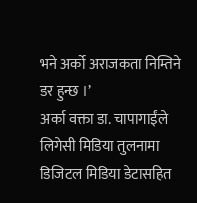भने अर्को अराजकता निम्तिने डर हुन्छ ।’
अर्का वक्ता डा. चापागाईंले लिगेसी मिडिया तुलनामा डिजिटल मिडिया डेटासहित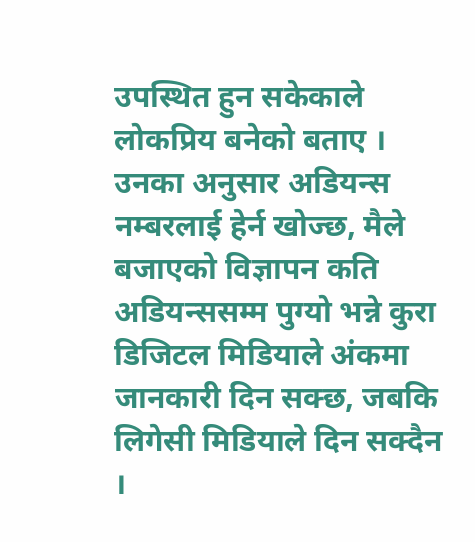उपस्थित हुन सकेकाले लोकप्रिय बनेको बताए । उनका अनुसार अडियन्स नम्बरलाई हेर्न खोज्छ, मैले बजाएको विज्ञापन कति अडियन्ससम्म पुग्यो भन्ने कुरा डिजिटल मिडियाले अंकमा जानकारी दिन सक्छ, जबकि लिगेसी मिडियाले दिन सक्दैन ।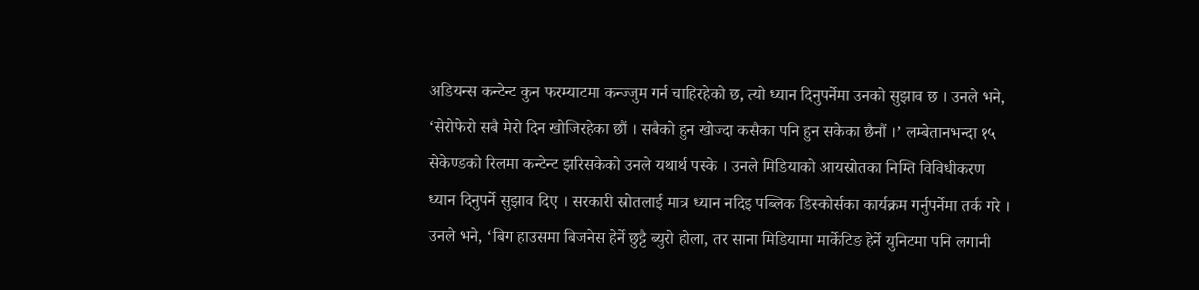अडियन्स कन्टेन्ट कुन फरम्याटमा कन्ज्जुम गर्न चाहिरहेको छ, त्यो ध्यान दिनुपर्नेमा उनको सुझाव छ । उनले भने, ‘सेरोफेरो सबै मेरो दिन खोजिरहेका छौं । सबैको हुन खोज्दा कसैका पनि हुन सकेका छैनौं ।’ लम्बेतानभन्दा १५ सेकेण्डको रिलमा कन्टेन्ट झरिसकेको उनले यथार्थ पस्के । उनले मिडियाको आयस्रोतका निम्ति विविधीकरण ध्यान दिनुपर्ने सुझाव दिए । सरकारी स्रोतलाई मात्र ध्यान नदिइ पब्लिक डिस्कोर्सका कार्यक्रम गर्नुपर्नेमा तर्क गरे ।
उनले भने, ‘बिग हाउसमा बिजनेस हेर्ने छुट्टै ब्युरो होला, तर साना मिडियामा मार्केटिङ हेर्ने युनिटमा पनि लगानी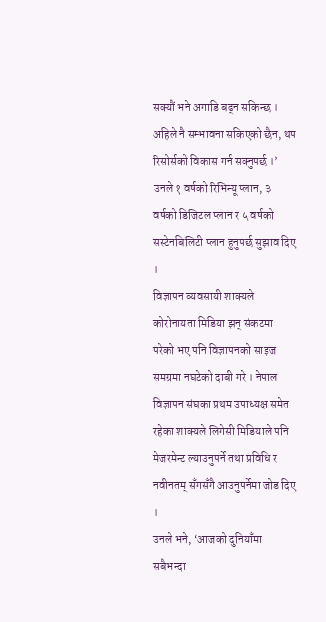सक्यौं भने अगाडि बढ्न सकिन्छ । अहिले नै सम्भावना सकिएको छैन, थप रिसोर्सको विकास गर्न सक्नुपर्छ ।’ उनले १ वर्षको रिभिन्यू प्लान, ३ वर्षको डिजिटल प्लान र ५ वर्षको सस्टेनबिलिटी प्लान हुनुपर्छ सुझाव दिए ।
विज्ञापन व्यवसायी शाक्यले कोरोनायता मिडिया झन् संकटमा परेको भए पनि विज्ञापनको साइज समग्रमा नघटेको दाबी गरे । नेपाल विज्ञापन संघका प्रथम उपाध्यक्ष समेत रहेका शाक्यले लिगेसी मिडियाले पनि मेजरमेन्ट ल्याउनुपर्ने तथा प्रविधि र नवीनतम् सँगसँगै आउनुपर्नेमा जोड दिए ।
उनले भने, ‘आजको दुनियाँमा सबैभन्दा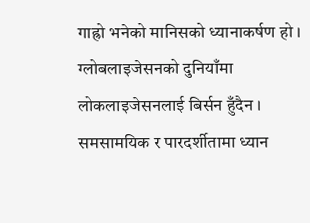गाह्रो भनेको मानिसको ध्यानाकर्षण हो । ग्लोबलाइजेसनको दुनियाँमा लोकलाइजेसनलाई बिर्सन हुँदैन । समसामयिक र पारदर्शीतामा ध्यान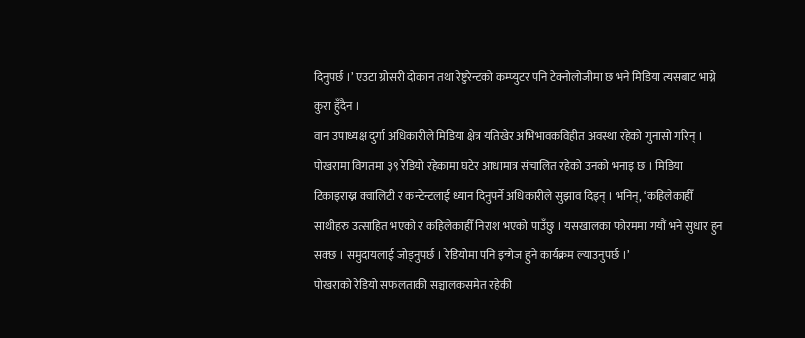दिनुपर्छ ।’ एउटा ग्रोसरी दोकान तथा रेष्टुरेन्टको कम्प्युटर पनि टेक्नोलोजीमा छ भने मिडिया त्यसबाट भाग्ने कुरा हुँदैन ।
वान उपाध्यक्ष दुर्गा अधिकारीले मिडिया क्षेत्र यतिखेर अभिभावकविहीत अवस्था रहेको गुनासो गरिन् । पोखरामा विगतमा ३९ रेडियो रहेकामा घटेर आधामात्र संचालित रहेको उनको भनाइ छ । मिडिया टिकाइराख्न क्वालिटी र कन्टेन्टलाई ध्यान दिनुपर्ने अधिकारीले सुझाव दिइन् । भनिन्, ‘कहिलेकाहीँ साथीहरु उत्साहित भएको र कहिलेकाहीँ निराश भएको पाउँछु । यसखालका फोरममा गयौं भने सुधार हुन सक्छ । समुदायलाई जोड्नुपर्छ । रेडियोमा पनि इन्गेज हुने कार्यक्रम ल्याउनुपर्छ ।’
पोखराको रेडियो सफलताकी सञ्चालकसमेत रहेकी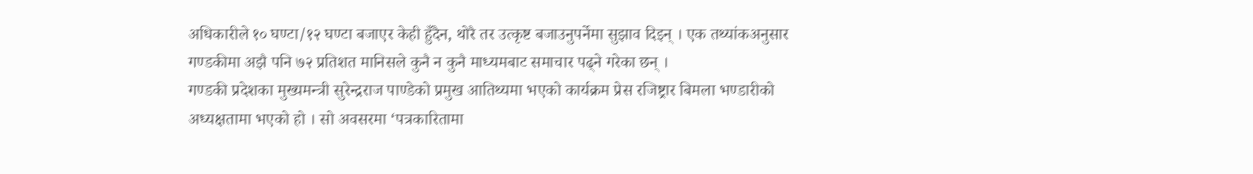अधिकारीले १० घण्टा/१२ घण्टा बजाएर केही हुँदैन, थोरै तर उत्कृष्ट बजाउनुपर्नेमा सुझाव दिइन् । एक तथ्यांकअनुसार गण्डकीमा अझै पनि ७२ प्रतिशत मानिसले कुनै न कुनै माध्यमबाट समाचार पढ्ने गरेका छन् ।
गण्डकी प्रदेशका मुख्यमन्त्री सुरेन्द्रराज पाण्डेको प्रमुख आतिथ्यमा भएको कार्यक्रम प्रेस रजिष्ट्रार बिमला भण्डारीको अध्यक्षतामा भएको हो । सो अवसरमा ‘पत्रकारितामा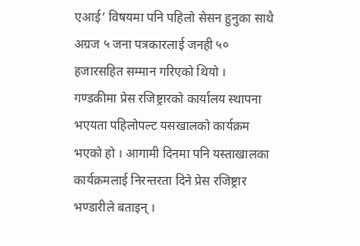एआई’ विषयमा पनि पहिलो सेसन हुनुका साथै अग्रज ५ जना पत्रकारलाई जनही ५० हजारसहित सम्मान गरिएको थियो ।
गण्डकीमा प्रेस रजिष्ट्रारको कार्यालय स्थापना भएयता पहिलोपल्ट यसखालको कार्यक्रम भएको हो । आगामी दिनमा पनि यस्ताखालका कार्यक्रमलाई निरन्तरता दिने प्रेस रजिष्ट्रार भण्डारीले बताइन् ।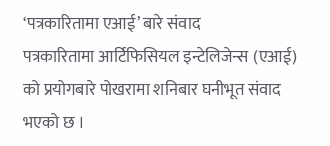‘पत्रकारितामा एआई’ बारे संवाद
पत्रकारितामा आर्टिफिसियल इन्टेलिजेन्स (एआई) को प्रयोगबारे पोखरामा शनिबार घनीभूत संवाद भएको छ ।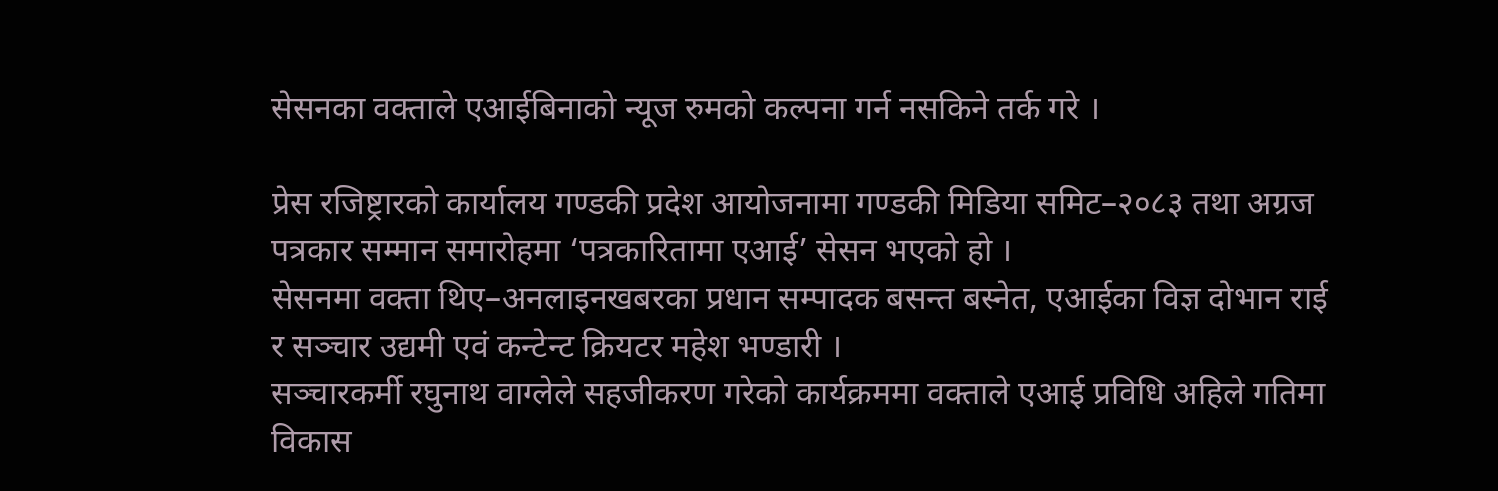सेसनका वक्ताले एआईबिनाको न्यूज रुमको कल्पना गर्न नसकिने तर्क गरे ।

प्रेस रजिष्ट्रारको कार्यालय गण्डकी प्रदेश आयोजनामा गण्डकी मिडिया समिट–२०८३ तथा अग्रज पत्रकार सम्मान समारोहमा ‘पत्रकारितामा एआई’ सेसन भएको हो ।
सेसनमा वक्ता थिए–अनलाइनखबरका प्रधान सम्पादक बसन्त बस्नेत, एआईका विज्ञ दोभान राई र सञ्चार उद्यमी एवं कन्टेन्ट क्रियटर महेश भण्डारी ।
सञ्चारकर्मी रघुनाथ वाग्लेले सहजीकरण गरेको कार्यक्रममा वक्ताले एआई प्रविधि अहिले गतिमा विकास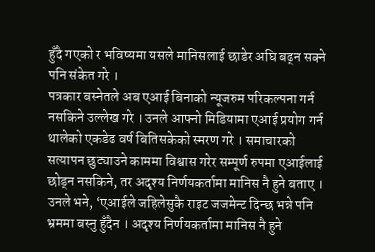हुँदै गएको र भविष्यमा यसले मानिसलाई छाडेर अघि बढ्न सक्ने पनि संकेत गरे ।
पत्रकार बस्नेतले अब एआई बिनाको न्यूजरुम परिकल्पना गर्न नसकिने उल्लेख गरे । उनले आफ्नो मिडियामा एआई प्रयोग गर्न थालेको एकडेढ वर्ष बितिसकेको स्मरण गरे । समाचारको सत्यापन छुट्याउने काममा विश्वास गरेर सम्पूर्ण रुपमा एआईलाई छोड्न नसकिने, तर अदृश्य निर्णयकर्तामा मानिस नै हुने बताए । उनले भने, ‘एआईले जहिलेसुकै राइट जजमेन्ट दिन्छ भन्ने पनि भ्रममा बस्नु हुँदैन । अदृश्य निर्णयकर्तामा मानिस नै हुने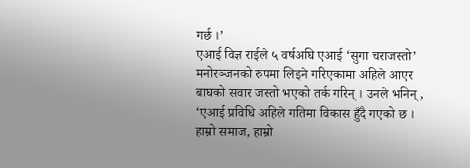गर्छ ।’
एआई विज्ञ राईले ५ वर्षअघि एआई ‘सुगा चराजस्तो’ मनोरञ्जनको रुपमा लिइने गरिएकामा अहिले आएर बाघको सवार जस्तो भएको तर्क गरिन् । उनले भनिन्, ‘एआई प्रविधि अहिले गतिमा विकास हुँदै गएको छ । हाम्रो समाज, हाम्रो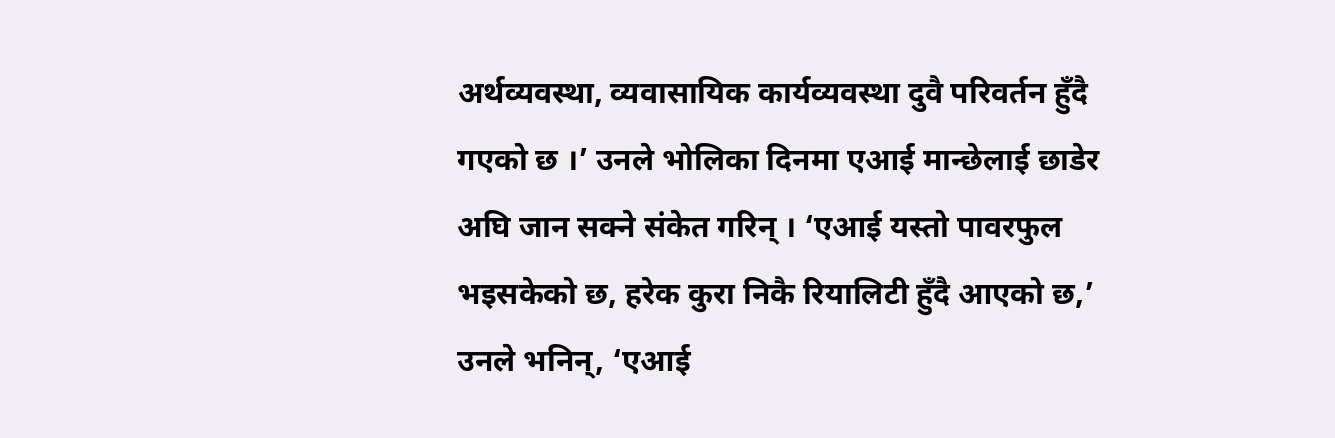अर्थव्यवस्था, व्यवासायिक कार्यव्यवस्था दुवै परिवर्तन हुँदै गएको छ ।’ उनले भोलिका दिनमा एआई मान्छेलाई छाडेर अघि जान सक्ने संकेत गरिन् । ‘एआई यस्तो पावरफुल भइसकेको छ, हरेक कुरा निकै रियालिटी हुँदै आएको छ,’ उनले भनिन्, ‘एआई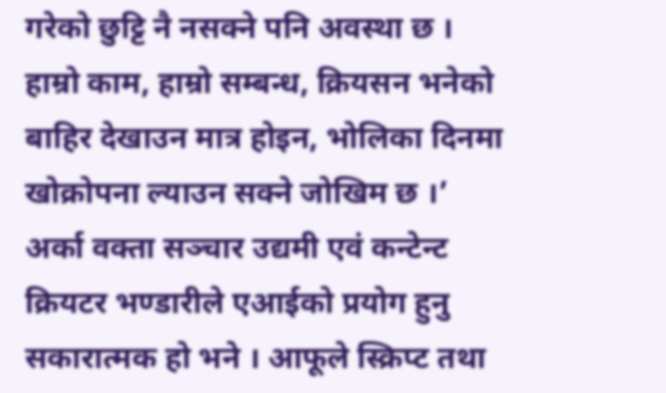गरेको छुट्टि नै नसक्ने पनि अवस्था छ । हाम्रो काम, हाम्रो सम्बन्ध, क्रियसन भनेको बाहिर देखाउन मात्र होइन, भोलिका दिनमा खोक्रोपना ल्याउन सक्ने जोखिम छ ।’
अर्का वक्ता सञ्चार उद्यमी एवं कन्टेन्ट क्रियटर भण्डारीले एआईको प्रयोग हुनु सकारात्मक हो भने । आफूले स्क्रिप्ट तथा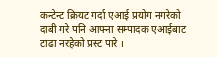कन्टेन्ट क्रियट गर्दा एआई प्रयोग नगरेको दाबी गरे पनि आफ्ना सम्पादक एआईबाट टाढा नरहेको प्रस्ट पारे ।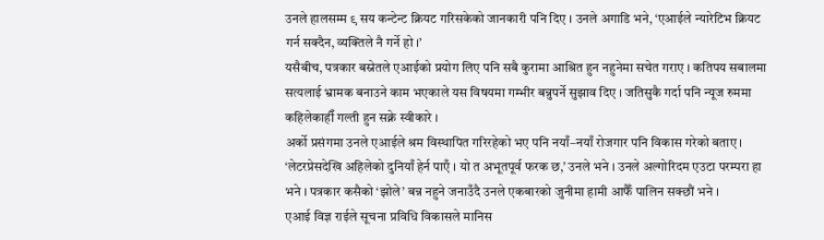उनले हालसम्म ९ सय कन्टेन्ट क्रियट गरिसकेको जानकारी पनि दिए । उनले अगाडि भने, ‘एआईले न्यारेटिभ क्रियट गर्न सक्दैन, व्यक्तिले नै गर्ने हो ।’
यसैबीच, पत्रकार बस्नेतले एआईको प्रयोग लिए पनि सबै कुरामा आश्रित हुन नहुनेमा सचेत गराए । कतिपय सबालमा सत्यलाई भ्रामक बनाउने काम भएकाले यस विषयमा गम्भीर बन्नुपर्ने सुझाव दिए । जतिसुकै गर्दा पनि न्यूज रुममा कहिलेकाहीँ गल्ती हुन सक्ने स्वीकारे ।
अर्को प्रसंगमा उनले एआईले श्रम विस्थापित गरिरहेको भए पनि नयाँ–नयाँ रोजगार पनि विकास गरेको बताए । ‘लेटरप्रेसदेखि अहिलेको दुनियाँ हेर्न पाएँ । यो त अभूतपूर्व फरक छ,’ उनले भने । उनले अल्गोरिदम एउटा परम्परा हा भने । पत्रकार कसैको ‘झोले’ बन्न नहुने जनाउँदै उनले एकबारको जुनीमा हामी आफैँ पालिन सक्छौं भने ।
एआई विज्ञ राईले सूचना प्रविधि विकासले मानिस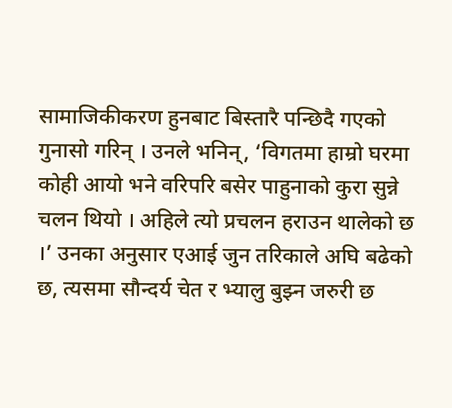सामाजिकीकरण हुनबाट बिस्तारै पन्छिदै गएको गुनासो गरिन् । उनले भनिन्, ‘विगतमा हाम्रो घरमा कोही आयो भने वरिपरि बसेर पाहुनाको कुरा सुन्ने चलन थियो । अहिले त्यो प्रचलन हराउन थालेको छ ।’ उनका अनुसार एआई जुन तरिकाले अघि बढेको छ, त्यसमा सौन्दर्य चेत र भ्यालु बुझ्न जरुरी छ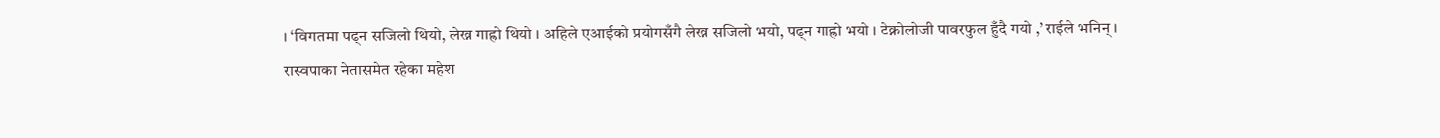। ‘विगतमा पढ्न सजिलो थियो, लेख्न गाह्रो थियो । अहिले एआईको प्रयोगसँगै लेख्न सजिलो भयो, पढ्न गाह्रो भयो । टेक्नोलोजी पावरफुल हुँदै गयो ,’ राईले भनिन् ।
रास्वपाका नेतासमेत रहेका महेश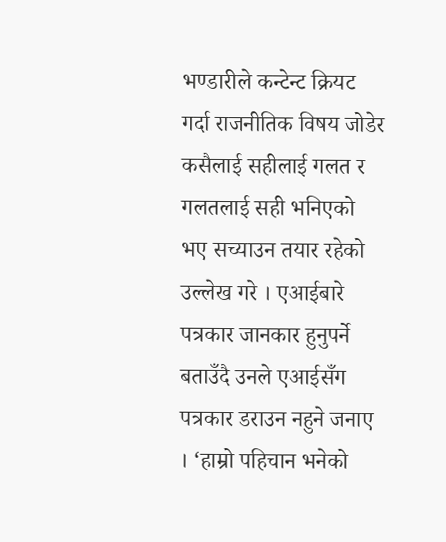भण्डारीले कन्टेन्ट क्रियट गर्दा राजनीतिक विषय जोडेर कसैलाई सहीलाई गलत र गलतलाई सही भनिएको भए सच्याउन तयार रहेको उल्लेख गरे । एआईबारे पत्रकार जानकार हुनुपर्ने बताउँदै उनले एआईसँग पत्रकार डराउन नहुने जनाए । ‘हाम्रो पहिचान भनेको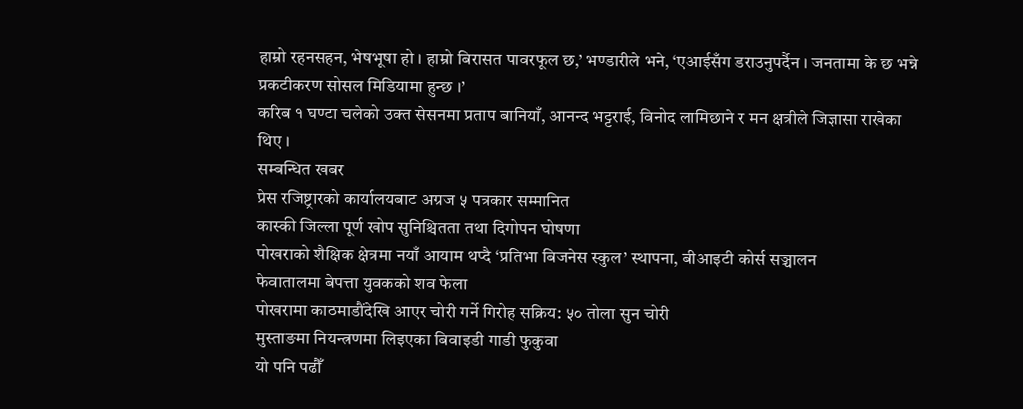हाम्रो रहनसहन, भेषभूषा हो । हाम्रो बिरासत पावरफूल छ,’ भण्डारीले भने, ‘एआईसँग डराउनुपर्दैन । जनतामा के छ भन्ने प्रकटीकरण सोसल मिडियामा हुन्छ ।’
करिब १ घण्टा चलेको उक्त सेसनमा प्रताप बानियाँ, आनन्द भट्टराई, विनोद लामिछाने र मन क्षत्रीले जिज्ञासा राखेका थिए ।
सम्बन्धित खबर
प्रेस रजिष्ट्रारको कार्यालयबाट अग्रज ५ पत्रकार सम्मानित
कास्की जिल्ला पूर्ण खोप सुनिश्चितता तथा दिगोपन घोषणा
पोखराको शैक्षिक क्षेत्रमा नयाँ आयाम थप्दै ‘प्रतिभा बिजनेस स्कुल’ स्थापना, बीआइटी कोर्स सञ्चालन
फेवातालमा बेपत्ता युवकको शव फेला
पोखरामा काठमाडौंदेखि आएर चोरी गर्ने गिरोह सक्रिय: ५० तोला सुन चोरी
मुस्ताङमा नियन्त्रणमा लिइएका बिवाइडी गाडी फुकुवा
यो पनि पढौँ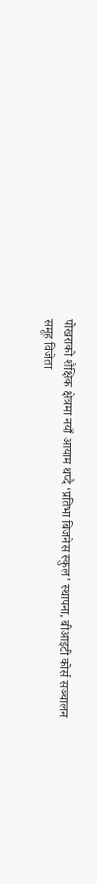पोखराको शैक्षिक क्षेत्रमा नयाँ आयाम थप्दै ‘प्रतिभा बिजनेस स्कुल’ स्थापना, बीआइटी कोर्स सञ्चालन
समूह विजेता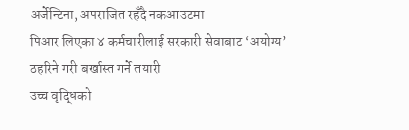अर्जेन्टिना, अपराजित रहँदै नकआउटमा
पिआर लिएका ४ कर्मचारीलाई सरकारी सेवाबाट ‘अयोग्य’ ठहरिने गरी बर्खास्त गर्ने तयारी
उच्च वृद्धिको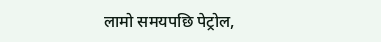लामो समयपछि पेट्रोल,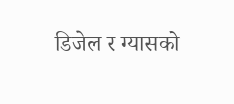डिजेल र ग्यासको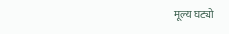मूल्य घट्यो